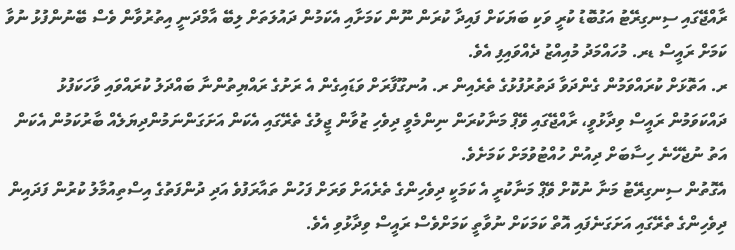ރާއްޖޭގައި ސިނގިރޭޓު އަގުބޮޑު ކުރީ ވަކި ބަޔަކަށް ފައިދާ ކުރަން ނޫން ކަމަށާއި އެކަމުން ދައުލަތަށް ލިބޭ އާމްދަނީ އިތުރުވާން ވެސް ބޭނުންފުޅު ނުވާ ކަމަށް ރައީސް ޑރ. މުހައްމަދު މުއިއްޒު ދެއްވައިފި އެވެ.
ރ. އަތޮޅަށް ކުރައްވަމުން ގެންދަވާ ދަތުރުފުޅުގެ ތެރެއިން ރ. އުނގޫފާރަށް ވަޑައިގެން އެ ރަށުގެ ރައްޔިތުންނާ ބައްދަލު ކުރައްވައި ވާހަކަފުޅު ދައްކަވަމުން ރައީސް ވިދާޅުވީ، ރާއްޖޭގައި ވޭޕް މަނާކުރަން ނިންމެވީ ދިވެހި ޒުވާން ޖީލުގެ ތެރޭގައި އެކަން އަށަގަންނަމުންދިޔަލެއް ބާރުކަމުން އެކަން އަތު ނުޖެހޭނެ ހިސާބަށް ދިއުން ހުއްޓުވުމަށް ކަމަށެވެ.
އެގޮތުން ސިނގިރޭޓު މަނާ ނުކޮށް ވޭޕް މަނާކުރީ އެ ކަމަކީ ދިވެހިންގެ ތެރެއަށް ވަރަށް ފަހުން ތައާރަފުވެ އަދި ދުންފަތުގެ އިސްތިއުމާލު ކުރުން ފަދައިން ދިވެހިންގެ ތެރޭގައި އަށަގަނެފައި އޮތް ކަމަކަށް ނުވާތީ ކަމަށްވެސް ރައީސް ވިދާޅުވި އެވެ.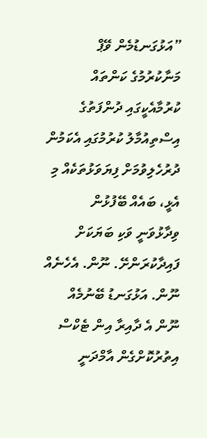”އަޅުގަނޑުމެން ވޭޕް މަނާކުރުމުގެ ކަންތައް ކުރުމާއެކީގައި ދުންފަތުގެ އިސްތިއުމާލު ކުރުމުގައި އެކަމުން ދުރުހެލިވުމަށް ފިޔަވަޅުތަކެއް މި އެޅީ، ބައެއް ބޭފުޅުން ވިދާޅުވަނީ ވަކި ބަޔަކަށް ފައިދާކުރަންށޭ. ނޫން. އެހެނެއް ނޫން. އަޅުގަނޑު ބޭނުމެއް ނޫން އެ ދާއިރާ އިން ޓެކްސް އިތުރުކޮށްގެން އާމްދަނީ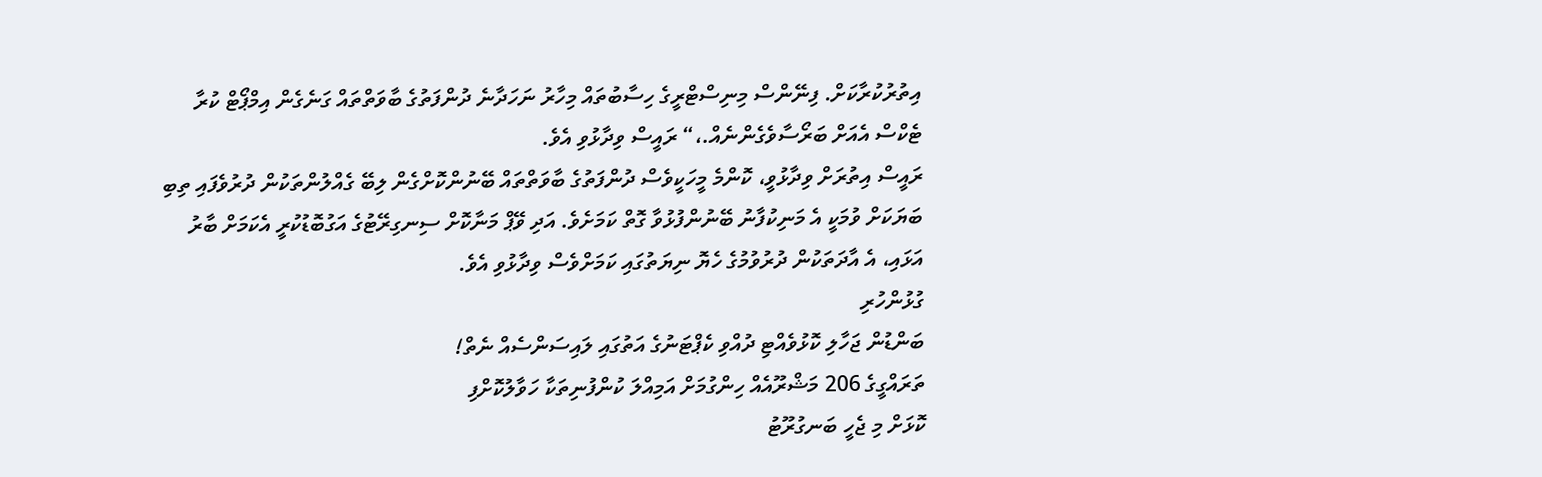އިތުރުކުރާކަށް. ފިނޭންސް މިނިސްޓްރީގެ ހިސާބުތައް މިހާރު ނަހަދާނެ ދުންފަތުގެ ބާވަތްތައް ގަނެގެން އިމްޕޯޓް ކުރާ ޓެކްސް އެއަށް ބަރޯސާވެގެންނެއް.،“ ރައީސް ވިދާޅުވި އެވެ.
ރައީސް އިތުރަށް ވިދާޅުވީ، ކޮންމެ މީހަކީވެސް ދުންފަތުގެ ބާވަތްތައް ބޭނުންކޮށްގެން ލިބޭ ގެއްލުންތަކުން ދުރުވެފައި ތިބި ބަޔަކަށް ވުމަކީ އެ މަނިކުފާނު ބޭނުންފުޅުވާ ގޮތް ކަމަށެވެ. އަދި ވޭޕް މަނާކޮށް ސިނގިރޭޓުގެ އަގުބޮޑުކުރީ އެކަމަށް ބާރު އަޅައި، އެ އާދަތަކުން ދުރުވުމުގެ ހެޔޮ ނިޔަތުގައި ކަމަށްވެސް ވިދާޅުވި އެވެ.
ގުޅުންހުރި
ބަންޑުން ޖަހާލި ކޮޅުވެއްޓި ދުއްވި ކެޕްޓަނުގެ އަތުގައި ލައިސަންސެއް ނެތް!
ތަރައްގީގެ 206 މަޝްރޫއެއް ހިންގުމަށް އަމިއްލަ ކުންފުނިތަކާ ހަވާލުކޮށްފި
ކޮޅަށް މި ޖެހީ ބަނގުރޫޓު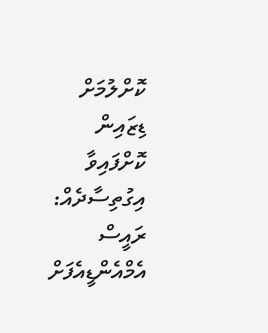ކޮށްލުމަށް ޑިޒައިން ކޮށްފައިވާ އިގުތިސާދެއް: ރައީސް
އެމްއެންޑީއެފަށް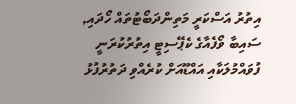އިތުރު އަސްކަރީ މަތިންދަބޯޓުތައް ހޯދައި, ސައިބާ ވޯފެއާގެ ކެޕޭސިޓީ އިތުރުކުރަނީ
ފުވައްމުލަކާއި އައްޑޫއަށް ކުރެއްވި ދަތުރުފުޅު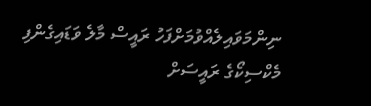ނިންމަވައިލެއްވުމަށްފަހު ރައީސް މާލެ ވަޑައިގެންފި
މެކްސިކޯގެ ރައީސަށް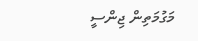މަގުމަތިން ޖިންސީ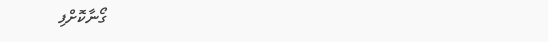ގޯނާކޮށްފި